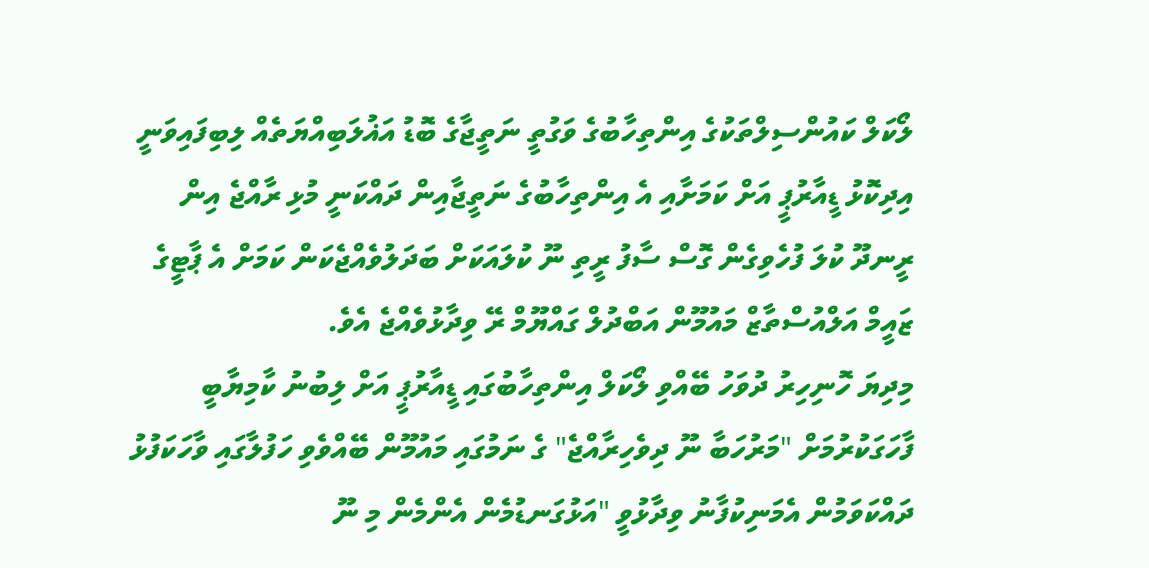ލޯކަލް ކައުންސިލްތަކުގެ އިންތިހާބުގެ ވަގުތީ ނަތީޖާގެ ބޮޑު އަޣުލަބިއްޔަތެއް ލިބިފައިވަނީ އިދިކޮޅު ޑީއާރުޕީ އަށް ކަމަށާއި އެ އިންތިހާބުގެ ނަތީޖާއިން ދައްކަނީ މުޅި ރާއްޖެ އިން ރީނދޫ ކުލަ ފުހެވިގެން ގޮސް ސާފު ރީތި ނޫ ކުލައަކަށް ބަދަލުވެއްޖެކަން ކަމަށް އެ ޕާޓީގެ ޒައީމް އަލްއުސްތާޒް މައުމޫން އަބްދުލް ގައްޔޫމް ރޭ ވިދާޅުވެއްޖެ އެވެ.
މިދިޔަ ހޮނިހިރު ދުވަހު ބޭއްވި ލޯކަލް އިންތިހާބުގައި ޑީއާރުޕީ އަށް ލިބުނު ކާމިޔާބީ ފާހަގަކުރުމަށް "މަރުހަބާ ނޫ ދިވެހިރާއްޖެ" ގެ ނަމުގައި މައުމޫން ބޭއްވެވި ހަފުލާގައި ވާހަކަފުޅު ދައްކަވަމުން އެމަނިކުފާނު ވިދާޅުވީ "އަޅުގަނޑުމެން އެންމެން މި ނޫ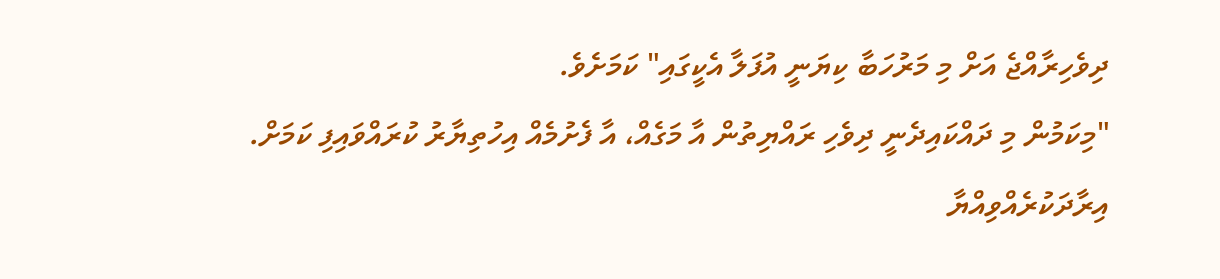ދިވެހިރާއްޖެ އަށް މި މަރުހަބާ ކިޔަނީ އުފަލާ އެކީގައި" ކަމަށެވެ.
"މިކަމުން މި ދައްކައިދެނީ ދިވެހި ރައްޔިތުން އާ މަގެއް، އާ ފެށުމެއް އިހުތިޔާރު ކުރައްވައިފި ކަމަށް. އިރާދަކުރެއްވިއްޔާ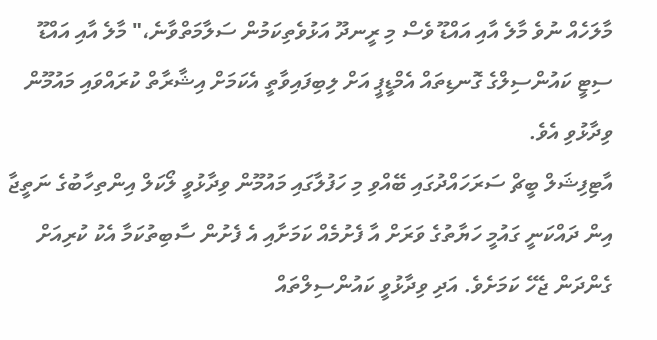މާލަހެއް ނުވެ މާލެ އާއި އައްޑޫ ވެސް މި ރީނދޫ އަޅުވެތިކަމުން ސަލާމަތްވާނެ،" މާލެ އާއި އައްޑޫ ސިޓީ ކައުންސިލްގެ ގޮނޑިތައް އެމްޑީޕީ އަށް ލިބިފައިވާތީ އެކަމަށް އިޝާރާތް ކުރައްވައި މައުމޫން ވިދާޅުވި އެވެ.
އާޓިފިޝަލް ބީޗް ސަރަހައްދުގައި ބޭއްވި މި ހަފުލާގައި މައުމޫން ވިދާޅުވީ ލޯކަލް އިންތިހާބުގެ ނަތީޖާ އިން ދައްކަނީ ގައުމީ ހަޔާތުގެ ވަރަށް އާ ފެށުމެއް ކަމަށާއި އެ ފެށުން ސާބިތުކަމާ އެކު ކުރިއަށް ގެންދަން ޖެހޭ ކަމަށެވެ. އަދި ވިދާޅުވީ ކައުންސިލްތައް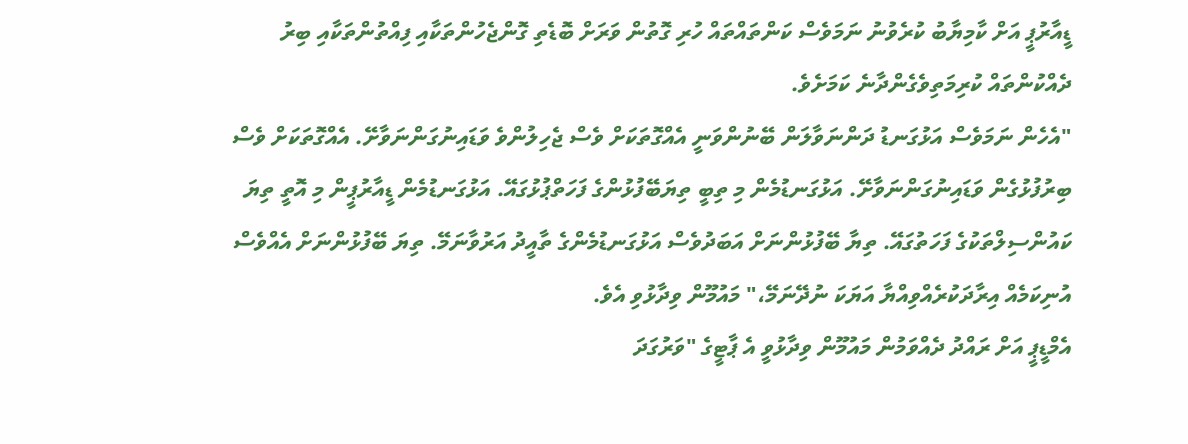ޑީއާރުޕީ އަށް ކާމިޔާބު ކުރެވުނު ނަމަވެސް ކަންތައްތައް ހުރި ގޮތުން ވަރަށް ބޮޑެތި ގޮންޖެހުންތަކާއި ފިއްތުންތަކާއި ބިރު ދެއްކުންތައް ކުރިމަތިވެގެންދާނެ ކަމަށެވެ.
"އެހެން ނަމަވެސް އަޅުގަނޑު ދަންނަވާލަން ބޭނުންވަނީ އެއްގޮތަކަށް ވެސް ޖެހިލުންވެ ވަޑައިނުގަންނަވާށޭ. އެއްގޮތަކަށް ވެސް ބިރުފުޅުގެން ވަޑައިނުގަންނަވާށޭ. އަޅުގަނޑުމެން މި ތިބީ ތިޔަބޭފުޅުންގެ ފަހަތްޕުޅުގައޭ. އަޅުގަނޑުމެން ޑީއާރުޕީން މި އޮތީ ތިޔަ ކައުންސިލްތަކުގެ ފަހަތުގައޭ. ތިޔާ ބޭފުޅުންނަށް އަބަދުވެސް އަޅުގަނޑުމެންގެ ތާއީދު އަރުވާނަމޭ. ތިޔަ ބޭފުޅުންނަށް އެއްވެސް އުނިކަމެއް އިރާދަކުރެއްވިއްޔާ އަޔަކަ ނުދޭނަމޭ،" މައުމޫން ވިދާޅުވި އެވެ.
އެމްޑީޕީ އަށް ރައްދު ދެއްވަމުން މައުމޫން ވިދާޅުވީ އެ ޕާޓީގެ "ވަރުގަދަ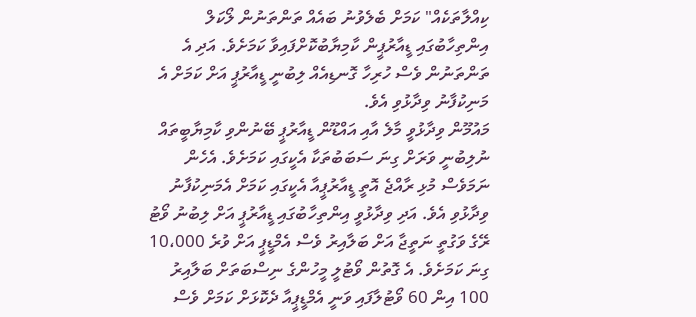ކިއްލާތަކެއް" ކަމަށް ބެލެވުނު ބައެއް ތަންތަނުން ލޯކަލް އިންތިހާބުގައި ޑީއާރުޕީން ކާމިޔާބުކޮށްފައިވާ ކަމަށެވެ. އަދި އެ ތަންތަނުން ވެސް ހުރިހާ ގޮނޑިއެއް ލިބުނީ ޑީއާރުޕީ އަށް ކަމަށް އެ މަނިކުފާނު ވިދާޅުވި އެވެ.
މައުމޫން ވިދާޅުވީ މާލެ އާއި އައްޑޫން ޑީއާރުޕީ ބޭނުންވި ކާމިޔާބީތައް ނުލިބުނީ ވަރަށް ގިނަ ސަބަބުތަކާ އެކީގައި ކަމަށެވެ. އެހެން ނަމަވެސް މުޅި ރާއްޖެ އޮތީ ޑީއާރުޕީއާ އެކީގައި ކަމަށް އެމަނިކުފާނު ވިދާޅުވި އެވެ. އަދި ވިދާޅުވީ އިންތިހާބުގައި ޑީއާރުޕީ އަށް ލިބުނު ވޯޓު ރޭގެ ވަގުތީ ނަތީޖާ އަށް ބަލާއިރު ވެސް އެމްޑީޕީ އަށް ވުރެ 10،000 ގިނަ ކަމަށެވެ. އެ ގޮތުން ވޯޓުލީ މީހުންގެ ނިސްބަތަށް ބަލާއިރު 100 އިން 60 ވޯޓުލާފައި ވަނީ އެމްޑީޕީއާ ދެކޮޅަށް ކަމަށް ވެސް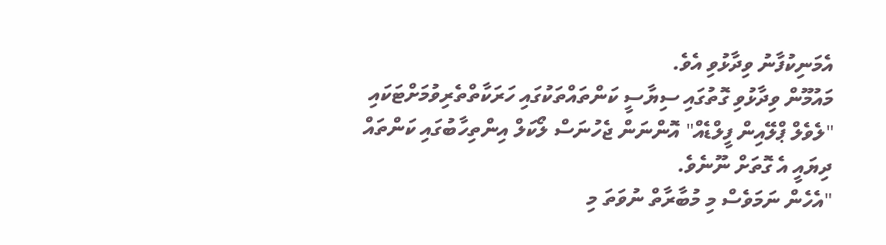އެމަނިކުފާނު ވިދާޅުވި އެވެ.
މައުމޫން ވިދާޅުވި ގޮތުގައި ސިޔާސީ ކަންތައްތަކުގައި ހަރަކާތްތެރިވުމަށްޓަކައި "ލެވެލް ޕްލޭއިން ފީލްޑެއް" އޮންނަން ޖެހުނަސް ލޯކަލް އިންތިހާބުގައި ކަންތައް ދިޔައީ އެ ގޮތަށް ނޫނެވެ.
"އެހެން ނަމަވެސް މި މުބާރާތް ނުވަތަ މި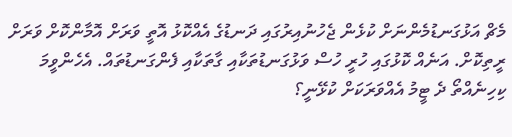މެޗް އަޅުގަނޑުމެންނަށް ކުޅެން ޖެހުނުއިރުގައި ދަނޑުގެ އެއްކޮޅު އޮތީ ވަރަށް އޮމާންކޮށް ވަރަށް ރީތިކޮށް. އަނެއް ކޮޅުގައި ހުރީ ހުސް ވަޅުގަނޑުތަކާއި ގާތަކާއި ފެންގަނޑުތައް. އެހެންވީމަ ކިހިނެއްތޯ ދެ ޓީމު އެއްވަރަކަށް ކުޅޭނީ؟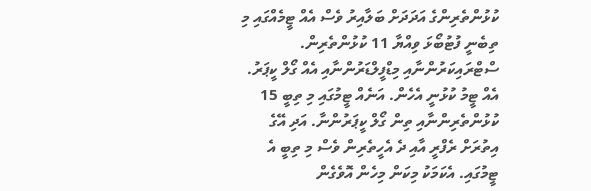ކުޅުންތެރިންގެ އަދަދަށް ބަލާއިރު ވެސް އެއް ޓީމެއްގައި މި ތިބެނީ ފުޓުބޯޅަ ވިއްޔާ 11 ކުޅުންތެރިން. ސްޓްރައިކަރުންނާއި މިޑްފީލްޑަރުންނާއި އެއް ގޯލް ކީޕަރު. އެއް ޓީމު ކުޅުނީ އެހެން. އަނެއް ޓީމުގައި މި ތިބީ 15 ކުޅުންތެރިންނާއި ތިން ގޯލް ކީޕަރުންނާ. އަދި އޭގެ އިތުރަށް ރެފްރީ އާއި ދެ އެހީތެރިން ވެސް މި ތިބީ އެ ޓީމުގައި. އެކަމަކު މިކަން މިހެން އޮވެގެން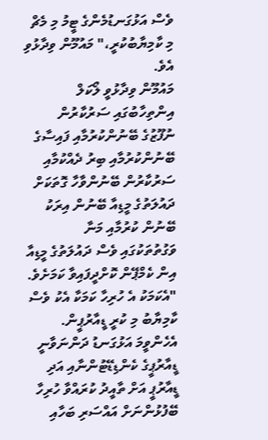ވެސް އަޅުގަނޑުމެންގެ ޓީމު މި މެޗް މި ކާމިޔާބުކުރީ،" މައުމޫން ވިދާޅުވި އެވެ.
މައުމޫން ވިދާޅުވީ ލޯކަލް އިންތިހާބުގައި ސަރުކާރުން ނުފޫޒުގެ ބޭނުންކުރުމާއި ފައިސާގެ ބޭނުންކުރުމާއި ބިރު ދެއްކުމާއި ސަރުކާރުން ބޭނުންވާހާ ގޮތަކަށް ދައުލަތުގެ މީޑިއާ ބޭނުން އިރަކު ބޭނުން ކުރުމާއި މަނާ ވަގުތުތަކުގައި ވެސް ދައުލަތުގެ މީޑިއާ އިން ކެމްޕޭން ކޮށްދީފައިވާ ކަމަށެވެ.
"އެކަމަކު އެ ހުރިހާ ކަމަކާ އެކު ވެސް ކާމިޔާބު މި ކުރީ ޑީއާރުޕީން. އެހެންވީމަ އަޅުގަނޑު ދަންނަވާނީ ޑީއާރުޕީގެ ކެންޑިޑޭޓުންނާއި އަދި ޑީއާރުޕީ އަށް ތާއީދު ކުރައްވާ ހުރިހާ ބޭފުޅުންނަށް އައްސަރި ބަހާއި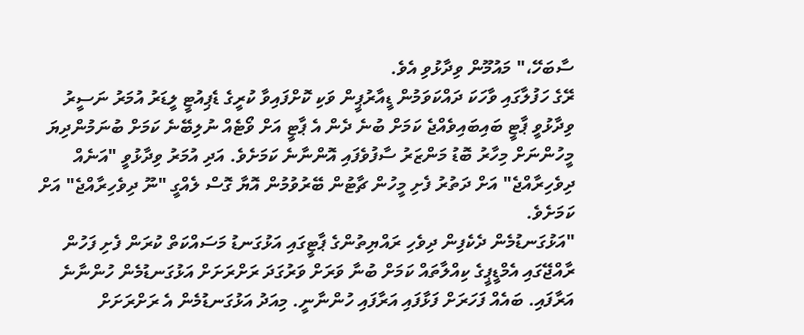ސާބަހޭ،" މައުމޫން ވިދާޅުވި އެވެ.
ރޭގެ ހަފުލާގައި ވާހަކަ ދައްކަވަމުން ޑީއާރުޕީން ވަކި ކޮށްފައިވާ ކުރީގެ ޑެޕިއުޓީ ލީޑަރު އުމަރު ނަސީރު ވިދާޅުވީ ޕާޓީ ބައިބައިވެއްޖެ ކަމަށް ބުނެ ދެން އެ ޕާޓީ އަށް ވޯޓެއް ނުލިބޭނެ ކަމަށް ބުނަމުންދިޔަ މީހުންނަށް މިހާރު ބޮޑު މަންޒަރު ސާފުވެފައި އޮންނާނެ ކަމަށެވެ. އަދި އުމަރު ވިދާޅުވީ "އަނެއް ދިވެހިރާއްޖެ" އަށް ދަތުރު ފެށި މީހުން ޗާޓުން ބޭރުވުމުން އޮޔާ ގޮސް ލެއްގީ "ނޫ ދިވެހިރާއްޖެ" އަށް ކަމަށެވެ.
"އަޅުގަނޑުމެން ދެކެފިން ދިވެހި ރައްޔިތުންގެ ޕާޓީގައި އަޅުގަނޑު މަސައްކަތް ކުރަން ފެށި ފަހުން ރާއްޖޭގައި އެމްޑީޕީގެ ކިއްލާތައް ކަމަށް ބުނާ ވަރަށް ވަރުގަދަ ރަށްރަށަށް އަޅުގަނޑުމެން ހުންނާނެ އަރާފައި. ބައެއް ފަހަރަށް ފަޅާފައި އަރާފައި ހުންނާނީ. މިއަދު އަޅުގަނޑުމެން އެ ރަށްރަށަށް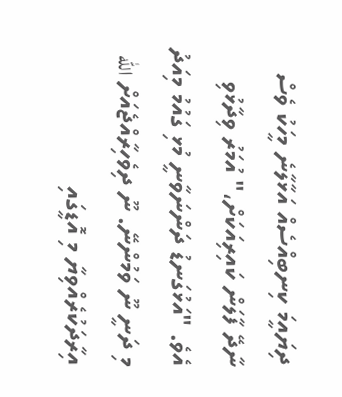ދިޔައީމަ ކިނބިއްސެއް އަޅާލާނެ މީހަކު ވެސް ނާދޭ ފާލަން ކައިރިއަކަށް،" އުމަރު ވިދާޅުވި އެވެ. "އަޅުގަނޑު ދަންނަވާނީ މުޅި ގައުމު މިއަދު މި ދަނީ ނޫ ވަމުންނޭ. ނޫ ދިވެހިރާއްޖެއަށް الله އިރާދަކުރެއްވިޔާ މި އޮޑީގައި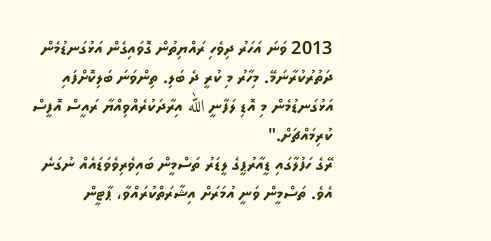2013 ވަނަ އަހަރު ދިވެހި ރައްޔިތުން ގޮވައިގެން އަޅުގަނޑުމެން ދަތުރުކުރާނަމޭ. މިހާރު މި ކުރީ ދެ ބަލި. ތިންވަނަ ބަލިކޮށްފައި އަޅުގަނޑުމެން މި އޮޑި ލަފާނީ الله އިރާދަކުރެއްވިއްޔާ ރައީސް އޮފީސް ކުރިމައްޗަށް."
ރޭގެ ހަފުލާގައި ޑީއާރުޕީގެ ލީޑަރު ތަސްމީން ބައިވެރިވެވަޑައެއް ނުގަނެ އެވެ. ތަސްމީން ވަނީ އުމަރަށް އިޝާރަތްކުރައްވާ، ޕާޓީން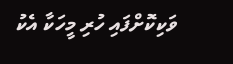ވަކިކޮށްފައި ހުރި މީހަކާ އެކު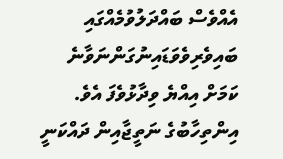އެއްވެސް ބައްދަލުވުމެއްގައި ބައިވެރިވެވަޑައިނުގަންނަވާނެ ކަމަށް އިއްޔެ ވިދާޅުވެފަ އެވެ.
އިންތިހާބުގެ ނަތީޖާއިން ދައްކަނީ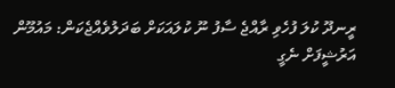ރީނދޫ ކުލަ ފުހެވި ރާއްޖެ ސާފު ނޫ ކުލައަކަށް ބަދަލުވެއްޖެކަން: މައުމޫން
އަރުޝީފަށް ނެގީ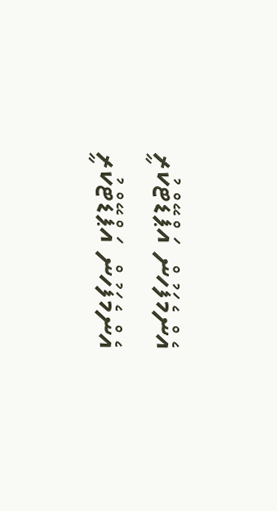އެންމެފަހުން އަޕްޑޭޓްކުރީ
އެންމެފަހުން އަޕްޑޭޓްކުރީ